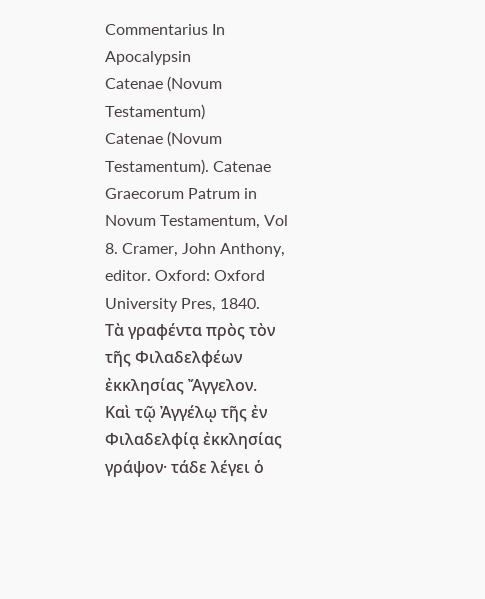Commentarius In Apocalypsin
Catenae (Novum Testamentum)
Catenae (Novum Testamentum). Catenae Graecorum Patrum in Novum Testamentum, Vol 8. Cramer, John Anthony, editor. Oxford: Oxford University Pres, 1840.
Τὰ γραφέντα πρὸς τὸν τῆς Φιλαδελφέων ἐκκλησίας Ἄγγελον.
Καὶ τῷ Ἀγγέλῳ τῆς ἐν Φιλαδελφίᾳ ἐκκλησίας γράψον· τάδε λέγει ὁ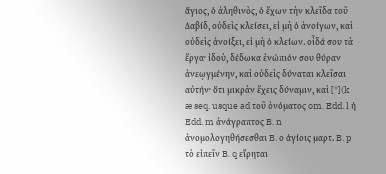ἅγιος, ὁ ἀληθινὸς, ὁ ἔχων τὴν κλεῖδα τοῦ Δαβίδ, οὐδεὶς κλείσει, εἰ μὴ ὁ ἀνοίγων, καὶ οὐδεὶς ἀνοίξει, εἰ μὴ ὁ κλείων. οἶδά σου τὰ ἔργα· ἰδοὺ, δέδωκα ἐνώπιόν σου θύραν ἀνεῳγμένην, καὶ οὐδεὶς δύναται κλεῖσαι αὐτήν· ὅτι μικρὰν ἔχεις δύναμιν, καὶ [*](k æ seq. usque ad τοῦ ὀνόματος om. Edd. l ἡ Edd. m ἀνάγραπτος B. n ἀνομολογηθήσεσθαι B. ο ἁγίοις μαρτ. B. p τὸ εἰπεῖν B. q εἴρηται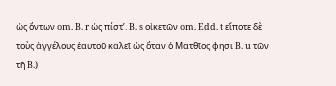ὡς ὄντων om. B. r ὡς πίστ’. B. s οἰκετῶν om. Edd. t εἴποτε δὲ τοὺς ἀγγέλους ἑαυτοῦ καλεῖ ὡς ὅταν ὁ Ματθῖος φησι B. u τῶν τῆ B.)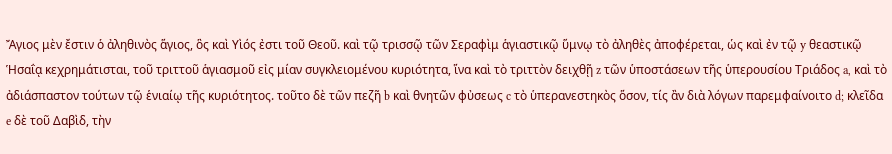Ἄγιος μὲν ἔστιν ὁ ἀληθινὸς ἅγιος, ὃς καὶ Υὶός ἐστι τοῦ Θεοῦ. καὶ τῷ τρισσῷ τῶν Σεραφὶμ ἁγιαστικῷ ὕμνῳ τὸ ἀληθὲς ἀποφέρεται, ὡς καὶ ἐν τῷ y θεαστικῷ Ἡσαΐᾳ κεχρημάτισται, τοῦ τριττοῦ ἁγιασμοῦ εἰς μίαν συγκλειομένου κυριότητα, ἵνα καὶ τὸ τριττὸν δειχθῇ z τῶν ὑποστάσεων τῆς ὑπερουσίου Τριάδος a, καὶ τὸ ἀδιάσπαστον τούτων τῷ ἑνιαίῳ τῆς κυριότητος. τοῦτο δὲ τῶν πεζῆ b καὶ θνητῶν φὐσεως c τὸ ὑπερανεστηκὸς ὅσον, τίς ἂν διὰ λόγων παρεμφαίνοιτο d; κλεῖδα e δὲ τοῦ Δαβὶδ, τὴν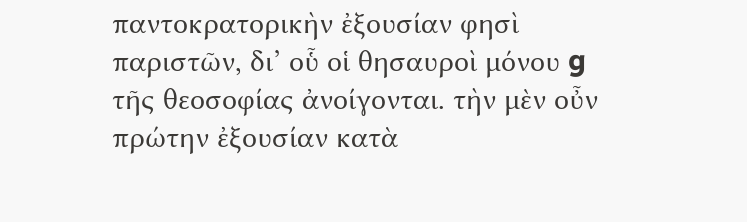παντοκρατορικὴν ἐξουσίαν φησὶ παριστῶν, δι’ οὗ οἱ θησαυροὶ μόνου g τῆς θεοσοφίας ἀνοίγονται. τὴν μὲν οὖν πρώτην ἐξουσίαν κατὰ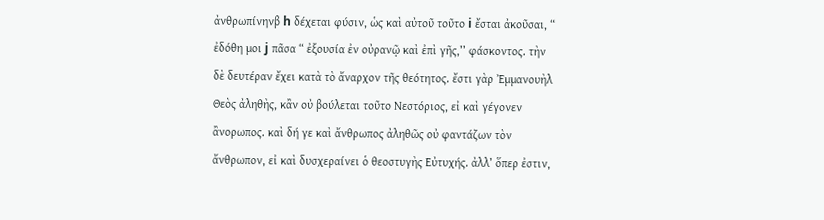ἀνθρωπίνηνβ h δέχεται φύσιν, ὡς καὶ αὐτοῦ τοῦτο i ἔσται ἀκοῦσαι, “ ἐδόθη μοι j πᾶσα “ ἐξουσία ἐν οὐρανῷ καὶ ἐπὶ γῆς,’’ φάσκοντος. τὴν δὲ δευτέραν ἔχει κατὰ τὸ ἄναρχον τῆς θεότητος. ἔστι γὰρ Ἐμμανουὴλ Θεὸς ἀληθὴς, κἂν οὐ βούλεται τοῦτο Νεστόριος, εἰ καὶ γέγονεν ἂνορωπος. καὶ δή γε καὶ ἄνθρωπος ἀληθῶς οὐ φαντάζων τὸν ἄνθρωπον, εἰ καὶ δυσχεραίνει ὁ θεοστυγὴς Εὐτυχής. ἀλλ’ ὅπερ ἐστιν,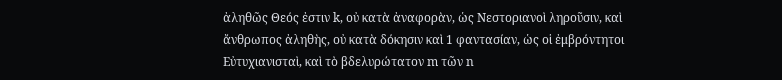ἀληθῶς Θεός ἐστιν k, οὐ κατὰ ἀναφορὰν, ὡς Νεστοριανοὶ ληροῦσιν, καὶ ἄνθρωπος ἀληθὴς, οὐ κατὰ δόκησιν καὶ 1 φαντασίαν, ὡς οἱ ἐμβρόντητοι Εὐτυχιανισταὶ, καὶ τὸ βδελυρώτατον m τῶν n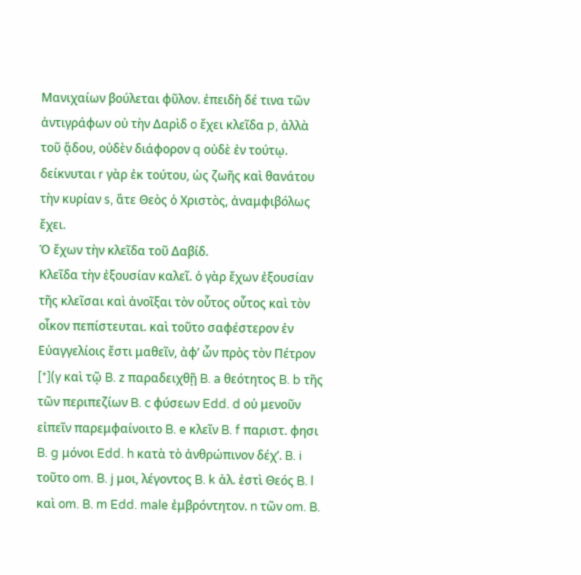Μανιχαίων βούλεται φῦλον. ἐπειδὴ δέ τινα τῶν ἀντιγράφων οὐ τὴν Δαρὶδ o ἔχει κλεῖδα p, ἀλλὰ τοῦ ᾅδου, οὐδὲν διάφορον q οὐδὲ ἐν τούτῳ. δείκνυται r γὰρ ἐκ τούτου, ὡς ζωῆς καὶ θανάτου τὴν κυρίαν s, ἅτε Θεὸς ὁ Χριστὸς, ἀναμφιβόλως ἔχει.
Ὁ ἔχων τὴν κλεῖδα τοῦ Δαβίδ.
Κλεῖδα τὴν ἐξουσίαν καλεῖ. ὁ γὰρ ἔχων ἐξουσίαν τῆς κλεῖσαι καὶ ἀνοῖξαι τὸν οὗτος οὗτος καὶ τὸν οἶκον πεπίστευται. καὶ τοῦτο σαφέστερον ἐν Εὐαγγελίοις ἔστι μαθεῖν, ἀφ’ ὧν πρὸς τὸν Πέτρον [*](y καὶ τῷ B. z παραδειχθῇ B. a θεότητος B. b τῆς τῶν περιπεζίων B. c φύσεων Edd. d οὐ μενοῦν εἰπεῖν παρεμφαίνοιτο B. e κλεῖν B. f παριστ. φησι B. g μόνοι Edd. h κατὰ τὸ ἀνθρώπινον δέχ’. B. i τοῦτο om. B. j μοι, λέγοντος B. k ἀλ. ἐστὶ Θεός B. l καὶ om. B. m Edd. male ἐμβρόντητον. n τῶν om. B.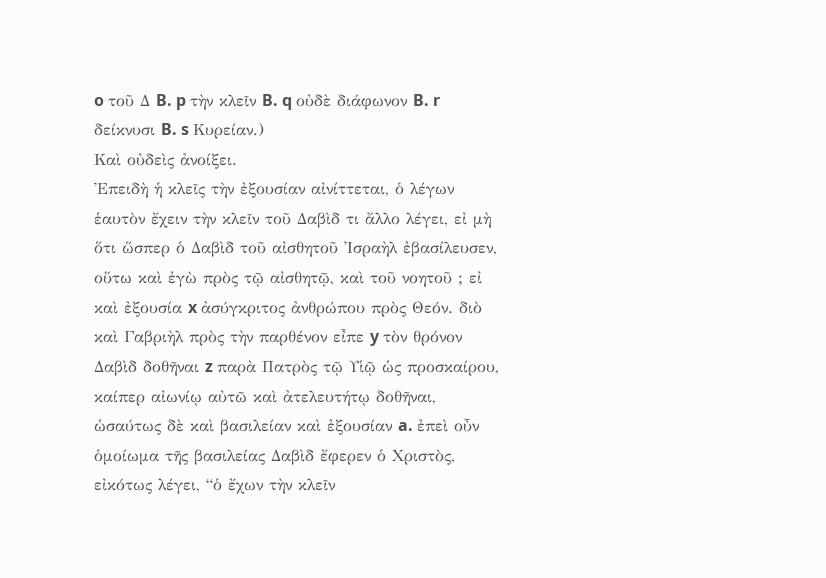o τοῦ Δ B. p τὴν κλεῖν B. q οὐδὲ διάφωνον B. r δείκνυσι B. s Κυρείαν.)
Καὶ οὐδεὶς ἀνοίξει.
Ἐπειδὴ ἡ κλεῖς τὴν ἐξουσίαν αἰνίττεται, ὁ λέγων ἑαυτὸν ἔχειν τὴν κλεῖν τοῦ Δαβὶδ τι ἄλλο λέγει, εἰ μὴ ὅτι ὥσπερ ὁ Δαβὶδ τοῦ αἰσθητοῦ Ἰσραὴλ ἐβασίλευσεν, οὕτω καὶ ἐγὼ πρὸς τῷ αἰσθητῷ, καὶ τοῦ νοητοῦ ; εἰ καὶ ἐξουσία x ἀσύγκριτος ἀνθρώπου πρὸς Θεόν. διὸ καὶ Γαβριὴλ πρὸς τὴν παρθένον εἶπε y τὸν θρόνον Δαβὶδ δοθῆναι z παρὰ Πατρὸς τῷ Υἱῷ ὡς προσκαίρου, καίπερ αἰωνίῳ αὐτῶ καὶ ἀτελευτήτῳ δοθῆναι, ὡσαύτως δὲ καὶ βασιλείαν καὶ ἐξουσίαν a. ἐπεὶ οὖν ὁμοίωμα τῆς βασιλείας Δαβὶδ ἔφερεν ὁ Χριστὸς, εἰκότως λέγει, “ὁ ἔχων τὴν κλεῖν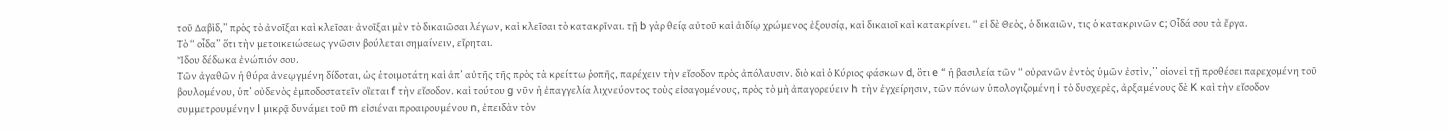τοῦ Δαβὶδ,” πρὸς τὸ ἀνοῖξαι καὶ κλεῖσαι· ἀνοῖξαι μὲν τὸ δικαιῶσαι λέγων, καὶ κλεῖσαι τὸ κατακρῖναι. τῇ b γὰρ θείᾳ αὐτοῦ καὶ ἀιδίῳ χρώμενος ἐξουσίᾳ, καὶ δικαιοῖ καὶ κατακρίνει. “ εἰ δὲ Θεὸς, ὁ δικαιῶν, τις ὁ κατακρινῶν c; Οἶδά σου τὰ ἔργα.
Τὸ “ οἶδα” ὅτι τὴν μετοικειώσεως γνῶσιν βούλεται σημαίνειν, εἴρηται.
Ἴδου δέδωκα ἐνώπιόν σου.
Tῶν ἀγαθῶν ἡ θύρα ἀνεῳγμένη δίδοται, ὡς ἑτοιμοτάτη καὶ ἀπ’ αὐτῆς τῆς πρὸς τὰ κρείττω ῥοπῆς, παρέχειν τὴν εἴσοδον πρὸς ἀπόλαυσιν. διὸ καὶ ὁ Κύριος φάσκων d, ὃτι e “ ἡ βασιλεία τῶν “ οὐρανῶν ἐντὸς ὑμῶν ἐστὶν,’’ οἱονεὶ τῇ προθέσει παρεχομένη τοῦ βουλομένου, ὑπ’ οὐδενὸς ἐμποδοστατεῖν οἲεται f τὴν εἴσοδον. καὶ τούτου g νῦν ἡ ἐπαγγελία λιχνεύοντος τοὺς εἰσαγομένους, πρὸς τὸ μὴ ἀπαγορεύειν h τὴν ἐγχείρησιν, τῶν πόνων ὑπολογιζομένη i τὸ δυσχερὲς, ἀρξαμένους δὲ K καὶ τὴν εἴσοδον συμμετρουμένην l μικρᾷ δυνάμει τοῦ m εἰσιέναι προαιρουμένου n, ἐπειδὰν τὸν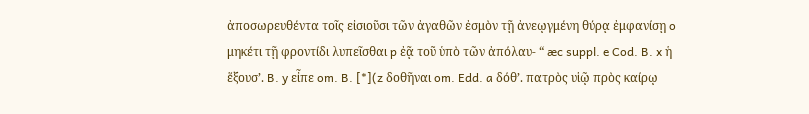ἀποσωρευθέντα τοῖς εἰσιοῦσι τῶν ἀγαθῶν ἐσμὸν τῇ ἀνεῳγμένη θύρᾳ ἐμφανίσῃ o μηκέτι τῇ φροντίδι λυπεῖσθαι p ἐᾷ τοῦ ὑπὸ τῶν ἀπόλαυ- “ æc suppl. e Cod. B. x ἡ ἕξουσ’. B. y εἶπε om. B. [*](z δοθῆναι om. Edd. a δόθ’. πατρὸς υἱῷ πρὸς καίρῳ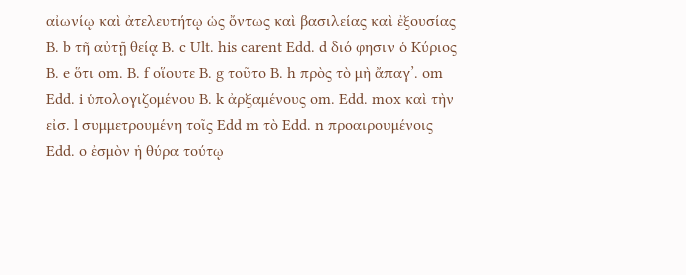αἰωνίῳ καὶ ἀτελευτήτῳ ὡς ὄντως καὶ βασιλείας καὶ ἐξουσίας B. b τῆ αὐτῇ θείᾳ B. c Ult. his carent Edd. d διό φησιν ὁ Κύριος B. e ὅτι om. B. f οἵουτε B. g τοῦτο B. h πρὸς τὸ μὴ ἄπαγ’. om Edd. i ὑπολογιζομένου B. k ἀρξαμένους om. Edd. mox καὶ τὴν εἰσ. l συμμετρουμένη τοῖς Edd m τὸ Edd. n προαιρουμένοις Edd. ο ἐσμὸν ἡ θύρα τούτῳ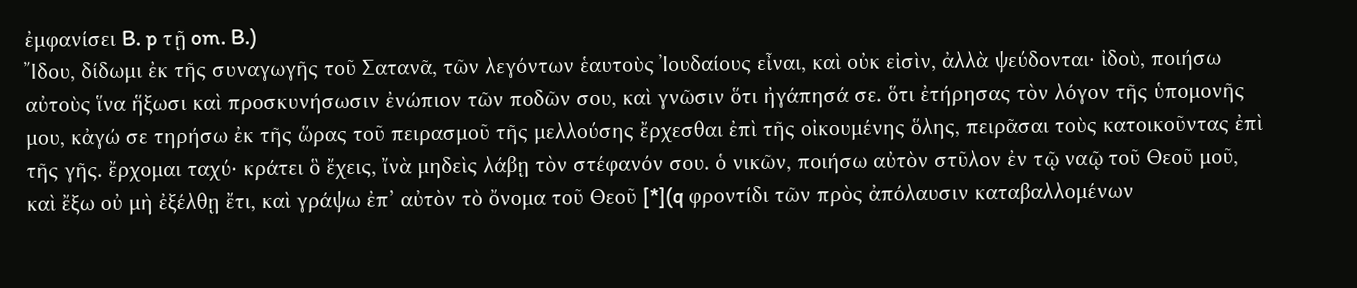ἐμφανίσει B. p τῇ om. B.)
Ἴδου, δίδωμι ἐκ τῆς συναγωγῆς τοῦ Σατανᾶ, τῶν λεγόντων ἑαυτοὺς Ἰουδαίους εἶναι, καὶ οὐκ εἰσὶν, ἀλλὰ ψεύδονται· ἰδοὺ, ποιήσω αὐτοὺς ἵνα ἥξωσι καὶ προσκυνήσωσιν ἐνώπιον τῶν ποδῶν σου, καὶ γνῶσιν ὅτι ἠγάπησά σε. ὅτι ἐτήρησας τὸν λόγον τῆς ὑπομονῆς μου, κἀγώ σε τηρήσω ἐκ τῆς ὥρας τοῦ πειρασμοῦ τῆς μελλούσης ἔρχεσθαι ἐπὶ τῆς οἰκουμένης ὅλης, πειρᾶσαι τοὺς κατοικοῦντας ἐπὶ τῆς γῆς. ἔρχομαι ταχύ· κράτει ὃ ἔχεις, ἴνὰ μηδεὶς λάβῃ τὸν στέφανόν σου. ὁ νικῶν, ποιήσω αὐτὸν στῦλον ἐν τῷ ναῷ τοῦ Θεοῦ μοῦ, καὶ ἔξω οὐ μὴ ἐξέλθῃ ἔτι, καὶ γράψω ἐπ’ αὐτὸν τὸ ὄνομα τοῦ Θεοῦ [*](q φροντίδι τῶν πρὸς ἀπόλαυσιν καταβαλλομένων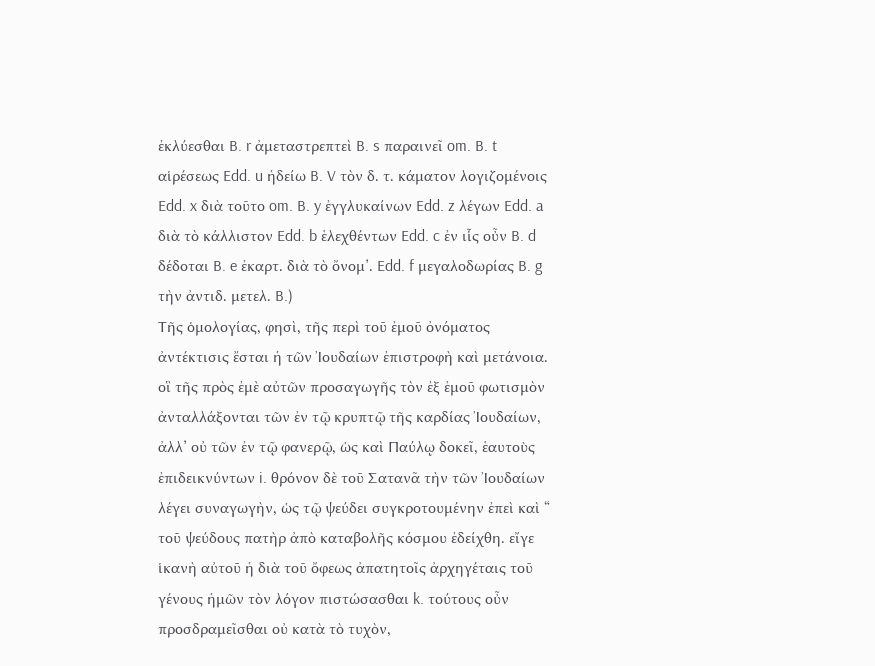ἐκλύεσθαι B. r ἀμεταστρεπτεὶ B. s παραινεῖ om. B. t αἱρέσεως Edd. u ἡδείω B. V τὸν δ. τ. κάματον λογιζομένοις Edd. x διὰ τοῦτο om. B. y ἐγγλυκαίνων Edd. z λέγων Edd. a διὰ τὸ κάλλιστον Edd. b ἑλεχθέντων Edd. c ἐν ιἷς οὖν B. d δέδοται B. e ἐκαρτ. διὰ τὸ ὄνομ’. Edd. f μεγαλοδωρίας B. g τὴν ἀντιδ. μετελ. B.)
Τῆς ὁμολογίας, φησὶ, τῆς περὶ τοῦ ἐμοῦ ὀνόματος ἀντέκτισις ἔσται ἡ τῶν Ἰουδαίων ἐπιστροφὴ καὶ μετάνοια. οἳ τῆς πρὸς ἐμὲ αὐτῶν προσαγωγῆς τὸν ἐξ ἐμοῦ φωτισμὸν ἀνταλλάξονται τῶν ἐν τῷ κρυπτῷ τῆς καρδίας Ἰουδαίων, ἀλλ’ οὐ τῶν ἐν τῷ φανερῷ, ὡς καὶ Παύλῳ δοκεῖ, ἑαυτοὺς ἐπιδεικνύντων i. θρόνον δὲ τοῦ Σατανᾶ τὴν τῶν Ἰουδαίων λέγει συναγωγὴν, ὡς τῷ ψεύδει συγκροτουμένην ἐπεὶ καὶ “ τοῦ ψεύδους πατὴρ ἀπὸ καταβολῆς κόσμου ἐδείχθη. εἴγε ἱκανὴ αὐτοῦ ἡ διὰ τοῦ ὄφεως ἀπατητοῖς ἀρχηγέταις τοῦ γένους ἡμῶν τὸν λόγον πιστώσασθαι k. τούτους οὖν προσδραμεῖσθαι οὐ κατὰ τὸ τυχὸν,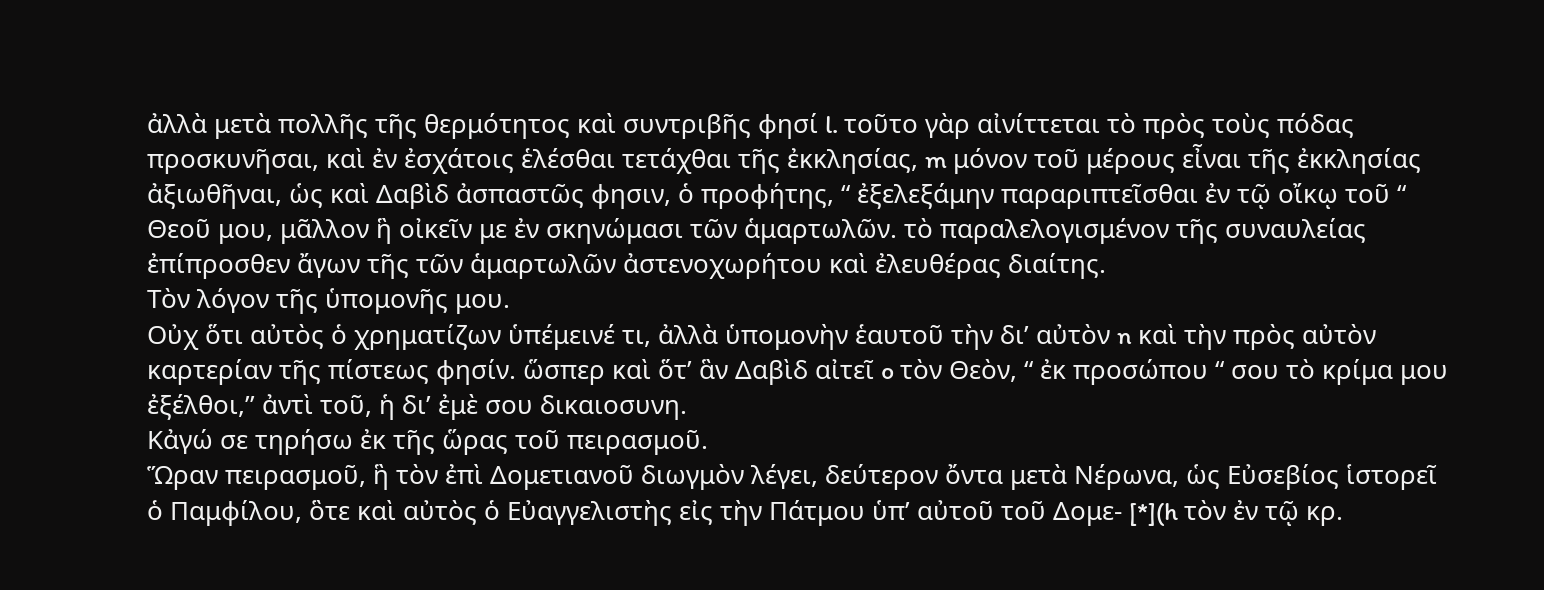ἀλλὰ μετὰ πολλῆς τῆς θερμότητος καὶ συντριβῆς φησί l. τοῦτο γὰρ αἰνίττεται τὸ πρὸς τοὺς πόδας προσκυνῆσαι, καὶ ἐν ἐσχάτοις ἑλέσθαι τετάχθαι τῆς ἐκκλησίας, m μόνον τοῦ μέρους εἶναι τῆς ἐκκλησίας ἀξιωθῆναι, ὡς καὶ Δαβὶδ ἀσπαστῶς φησιν, ὁ προφήτης, “ ἐξελεξάμην παραριπτεῖσθαι ἐν τῷ οἴκῳ τοῦ “ Θεοῦ μου, μᾶλλον ἣ οἰκεῖν με ἐν σκηνώμασι τῶν ἁμαρτωλῶν. τὸ παραλελογισμένον τῆς συναυλείας ἐπίπροσθεν ἄγων τῆς τῶν ἁμαρτωλῶν ἀστενοχωρήτου καὶ ἐλευθέρας διαίτης.
Τὸν λόγον τῆς ὑπομονῆς μου.
Οὐχ ὅτι αὐτὸς ὁ χρηματίζων ὑπέμεινέ τι, ἀλλὰ ὑπομονὴν ἑαυτοῦ τὴν δι’ αὐτὸν n καὶ τὴν πρὸς αὐτὸν καρτερίαν τῆς πίστεως φησίν. ὥσπερ καὶ ὅτ’ ἃν Δαβὶδ αἰτεῖ o τὸν Θεὸν, “ ἐκ προσώπου “ σου τὸ κρίμα μου ἐξέλθοι,’’ ἀντὶ τοῦ, ἡ δι’ ἐμὲ σου δικαιοσυνη.
Κἀγώ σε τηρήσω ἐκ τῆς ὥρας τοῦ πειρασμοῦ.
Ὥραν πειρασμοῦ, ἣ τὸν ἐπὶ Δομετιανοῦ διωγμὸν λέγει, δεύτερον ὄντα μετὰ Νέρωνα, ὡς Εὐσεβίος ἱστορεῖ ὁ Παμφίλου, ὃτε καὶ αὐτὸς ὁ Εὐαγγελιστὴς εἰς τὴν Πάτμου ὑπ’ αὐτοῦ τοῦ Δομε- [*](h τὸν ἐν τῷ κρ.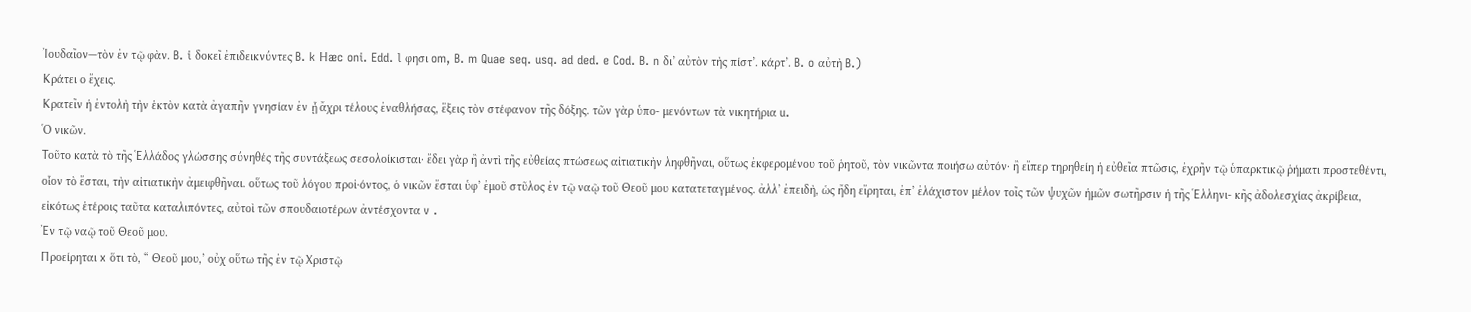Ἰουδαῖον—τὸν ἐν τῷ φὰν. B. i δοκεῖ ἐπιδεικνύντες B. k Ηæc oni. Edd. l φησι om, B. m Quae seq. usq. ad ded. e Cod. B. n δι’ αὐτὸν τὴς πίστ’. κάρτ’. B. o αὐτὴ B.)
Κράτει ο ἔχεις.
Κρατεῖν ἡ ἐντολὴ τὴν ἑκτὸν κατὰ ἀγαπῆν γνησίαν ἐν ᾗ ἄχρι τέλους ἐναθλήσας, ἕξεις τὸν στέφανον τῆς δόξης. τῶν γὰρ ὑπο- μενόντων τὰ νικητήρια u.
Ὁ νικῶν.
Τοῦτο κατὰ τὸ τῆς Ἑλλάδος γλώσσης σύνηθές τῆς συντάξεως σεσολοίκισται· ἔδει γὰρ ἢ ἀντὶ τῆς εὐθείας πτώσεως αἰτιατικὴν ληφθῆναι, οὕτως ἐκφερομένου τοῦ ῥητοῦ, τὸν νικῶντα ποιήσω αὐτόν· ἢ εἴπερ τηρηθείη ἡ εὐθεῖα πτῶσις, ἐχρῆν τῷ ὑπαρκτικῷ ῥήματι προστεθέντι, οἷον τὸ ἔσται, τὴν αἰτιατικὴν ἀμειφθῆναι. οὕτως τοῦ λόγου προἰ·όντος, ὁ νικῶν ἔσται ὑφ’ ἐμοῦ στῦλος ἐν τῷ ναῷ τοῦ Θεοῦ μου κατατεταγμένος. ἀλλ’ ἐπειδὴ, ὡς ἤδη εἴρηται, ἐπ’ ἐλάχιστον μέλον τοῖς τῶν ψυχῶν ἡμῶν σωτῆρσιν ἡ τῆς Ἑλληνι- κῆς ἀδολεσχίας ἀκρίβεια, εἰκότως ἑτέροις ταῦτα καταλιπόντες, αὐτοὶ τῶν σπουδαιοτέρων ἀντέσχοντα v .
Ἐν τῷ ναῷ τοῦ Θεοῦ μου.
Προείρηται x ὅτι τὸ, “ Θεοῦ μου,’ οὐχ οὕτω τῆς ἐν τῷ Χριστῷ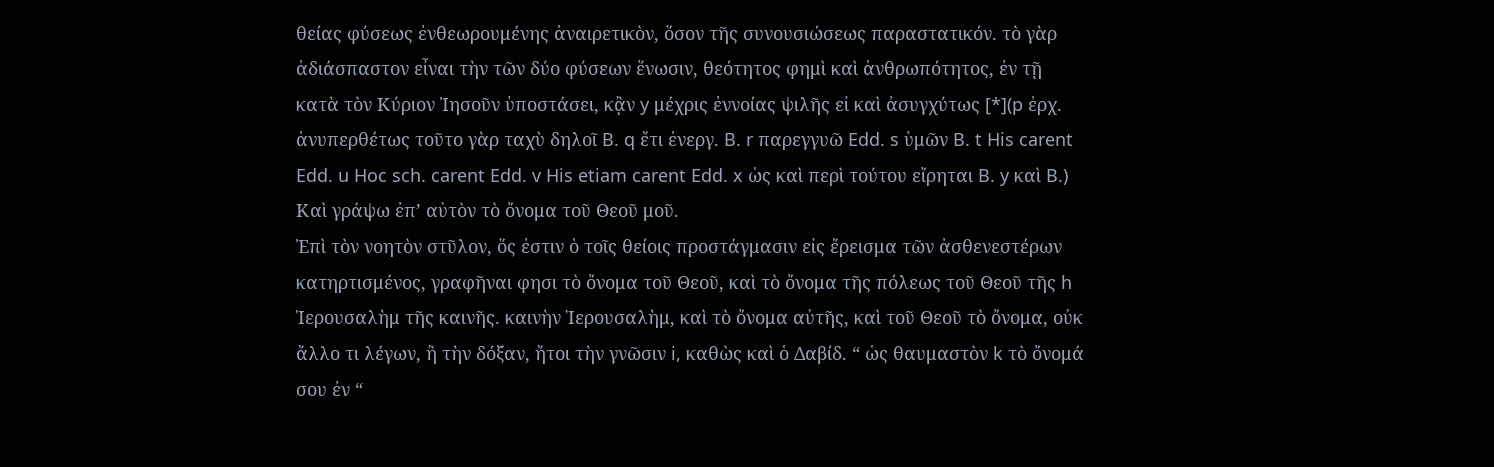θείας φύσεως ἐνθεωρουμένης ἀναιρετικὸν, ὅσον τῆς συνουσιώσεως παραστατικόν. τὸ γὰρ ἀδιάσπαστον εἶναι τὴν τῶν δύο φύσεων ἕνωσιν, θεότητος φημὶ καὶ ἀνθρωπότητος, ἐν τῇ κατὰ τὸν Κύριον Ἰησοῦν ὑποστάσει, κᾂν y μέχρις ἐννοίας ψιλῆς εἰ καὶ ἀσυγχύτως [*](p ἐρχ. ἀνυπερθέτως τοῦτο γὰρ ταχὺ δηλοῖ B. q ἔτι ἐνεργ. B. r παρεγγυῶ Edd. s ὑμῶν B. t His carent Edd. u Hoc sch. carent Edd. v His etiam carent Edd. x ὡς καὶ περὶ τούτου εἴρηται B. y καὶ B.)
Καὶ γράψω ἐπ’ αὐτὸν τὸ ὄνομα τοῦ Θεοῦ μοῦ.
Ἐπὶ τὸν νοητὸν στῦλον, ὅς ἐστιν ὁ τοῖς θείοις προστάγμασιν εἰς ἔρεισμα τῶν ἀσθενεστέρων κατηρτισμένος, γραφῆναι φησι τὸ ὄνομα τοῦ Θεοῦ, καὶ τὸ ὄνομα τῆς πόλεως τοῦ Θεοῦ τῆς h Ἱερουσαλὴμ τῆς καινῆς. καινὴν Ἱερουσαλὴμ, καὶ τὸ ὄνομα αὐτῆς, καὶ τοῦ Θεοῦ τὸ ὄνομα, οὐκ ἄλλο τι λέγων, ἢ τὴν δόξαν, ἤτοι τὴν γνῶσιν i, καθὼς καὶ ὁ Δαβίδ. “ ὡς θαυμαστὸν k τὸ ὄνομά σου ἐν “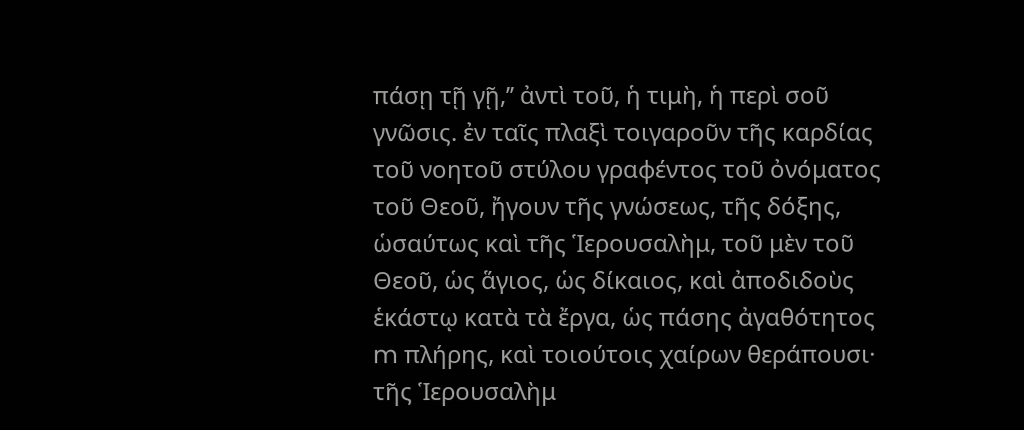πάσῃ τῇ γῇ,’’ ἀντὶ τοῦ, ἡ τιμὴ, ἡ περὶ σοῦ γνῶσις. ἐν ταῖς πλαξὶ τοιγαροῦν τῆς καρδίας τοῦ νοητοῦ στύλου γραφέντος τοῦ ὀνόματος τοῦ Θεοῦ, ἤγουν τῆς γνώσεως, τῆς δόξης, ὡσαύτως καὶ τῆς Ἱερουσαλὴμ, τοῦ μὲν τοῦ Θεοῦ, ὡς ἅγιος, ὡς δίκαιος, καὶ ἀποδιδοὺς ἑκάστῳ κατὰ τὰ ἔργα, ὡς πάσης ἀγαθότητος m πλήρης, καὶ τοιούτοις χαίρων θεράπουσι· τῆς Ἱερουσαλὴμ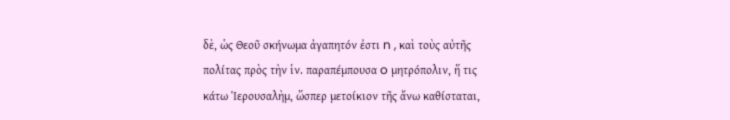δὲ, ὡς Θεοῦ σκήνωμα ἀγαπητόν ἐστι n , καὶ τοὺς αὐτῆς πολίτας πρὸς τὴν ἱν. παραπέμπουσα o μητρόπολιν, ἥ τις κάτω Ἱερουσαλὴμ, ὥσπερ μετοίκιον τῆς ἄνω καθίσταται,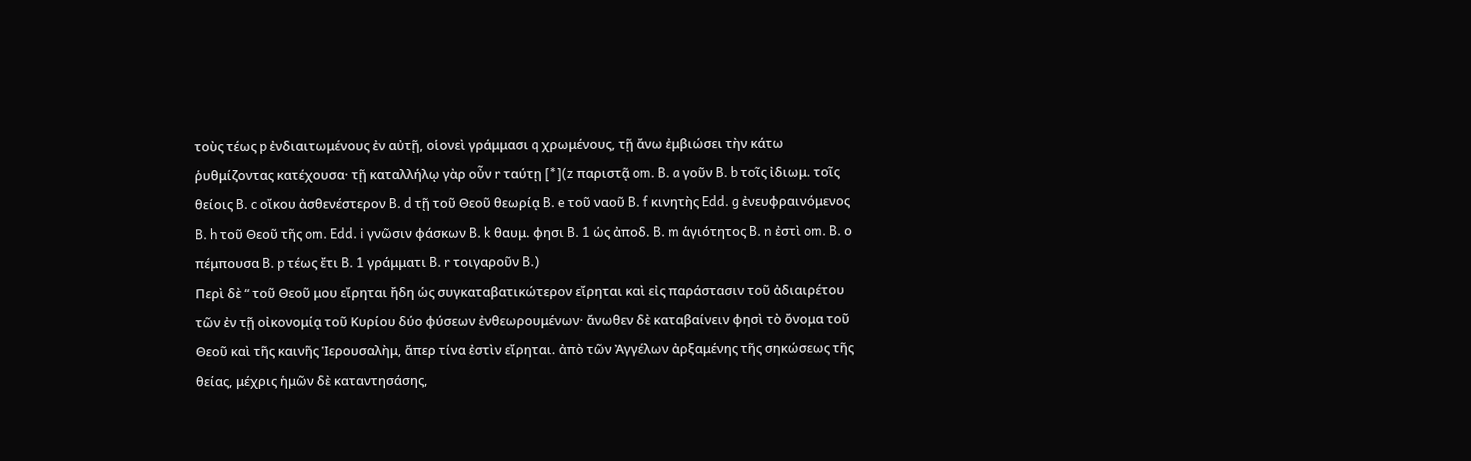τοὺς τέως p ἐνδιαιτωμένους ἐν αὐτῇ, οἱονεὶ γράμμασι q χρωμένους, τῇ ἄνω ἐμβιώσει τὴν κάτω ῥυθμίζοντας κατέχουσα· τῇ καταλλήλῳ γὰρ οὖν r ταύτῃ [*](z παριστᾷ om. B. a γοῦν B. b τοῖς ἰδιωμ. τοῖς θείοις B. c οἴκου ἀσθενέστερον B. d τῇ τοῦ Θεοῦ θεωρίᾳ B. e τοῦ ναοῦ B. f κινητὴς Edd. g ἐνευφραινόμενος B. h τοῦ Θεοῦ τῆς om. Edd. i γνῶσιν φάσκων B. k θαυμ. φησι B. 1 ὡς ἀποδ. B. m ἁγιότητος B. n ἐστὶ om. B. ο πέμπουσα B. p τέως ἔτι B. 1 γράμματι B. r τοιγαροῦν B.)
Περὶ δὲ “ τοῦ Θεοῦ μου εἴρηται ἤδη ὡς συγκαταβατικώτερον εἴρηται καὶ εἰς παράστασιν τοῦ ἀδιαιρέτου τῶν ἐν τῇ οἰκονομίᾳ τοῦ Κυρίου δύο φύσεων ἐνθεωρουμένων· ἄνωθεν δὲ καταβαίνειν φησὶ τὸ ὄνομα τοῦ Θεοῦ καὶ τῆς καινῆς Ἱερουσαλὴμ, ἅπερ τίνα ἐστὶν εἴρηται. ἀπὸ τῶν Ἀγγέλων ἀρξαμένης τῆς σηκώσεως τῆς θείας, μέχρις ἡμῶν δὲ καταντησάσης,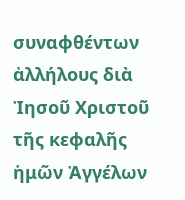συναφθέντων ἀλλήλους διὰ Ἰησοῦ Χριστοῦ τῆς κεφαλῆς ἡμῶν Ἀγγέλων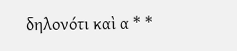δηλονότι καὶ α * *